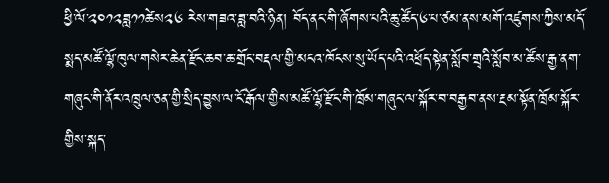ཕྱི་ལོ་༢༠༡༢ཟླ༡༡ཚེས༢༦ རེས་གཟའ་ཟླ་བའི་ཉིན། བོད་ནང་གི་ཞོགས་པའི་ཆུ་ཚོད་༦་པ་ཙམ་ནས་མགོ་འཛུགས་ཀྱིས་མདོ་སྨད་མཚོ་ལྷོ་ཁུལ་གསེར་ཆེན་རྫོང་ཆབ་ཆ་གྲོང་བརྡལ་གྱི་མངའ་ཁོངས་སུ་ཡོད་པའི་འཕྲོད་སྟེན་སློབ་གྲྭའི་སློབ་མ་ཚོས་རྒྱ་ནག་གཞུང་གི་ནོར་འཁྲུལ་ཅན་གྱི་སྲིད་བྱུས་ལ་ངོ་རྒོལ་གྱིས་མཚོ་ལྷོ་རྫོང་གི་ཁྲོམ་གཞུང་ལ་སྐོར་བ་བརྒྱབ་ནས་རྔམ་སྟོན་ཁྲོམ་སྐོར་གྱིས་སྐད་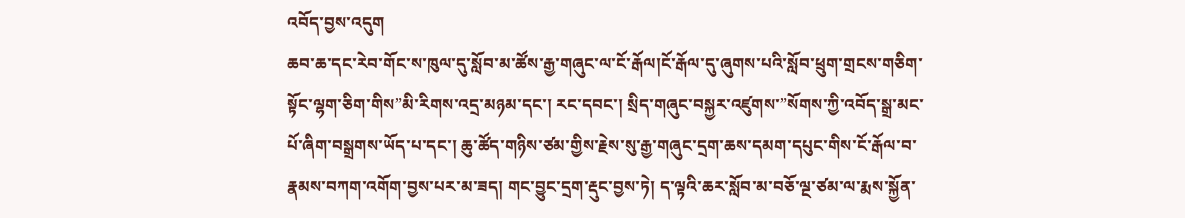འབོད་བྱས་འདུག
ཆབ་ཆ་དང་རེབ་གོང་ས་ཁུལ་དུ་སློབ་མ་ཚོས་རྒྱ་གཞུང་ལ་ངོ་རྒོལ།ངོ་རྒོལ་དུ་ཞུགས་པའི་སློབ་ཕྲུག་གྲངས་གཅིག་སྟོང་ལྷག་ཅིག་གིས”མི་རིགས་འདྲ་མཉམ་དང་། རང་དབང་། སྲིད་གཞུང་བསྐྱར་འཛུགས་”སོགས་ཀྱི་འབོད་སྒྲ་མང་པོ་ཞིག་བསྒྲགས་ཡོད་པ་དང་། ཆུ་ཚོད་གཉིས་ཙམ་གྱིས་རྗེས་སུ་རྒྱ་གཞུང་དྲག་ཆས་དམག་དཔུང་གིས་ངོ་རྒོལ་བ་རྣམས་བཀག་འགོག་བྱས་པར་མ་ཟད། གང་བྱུང་དྲག་རྡུང་བྱས་ཏེ། ད་ལྟའི་ཆར་སློབ་མ་བཅོ་ལྔ་ཙམ་ལ་རྨས་སྐྱོན་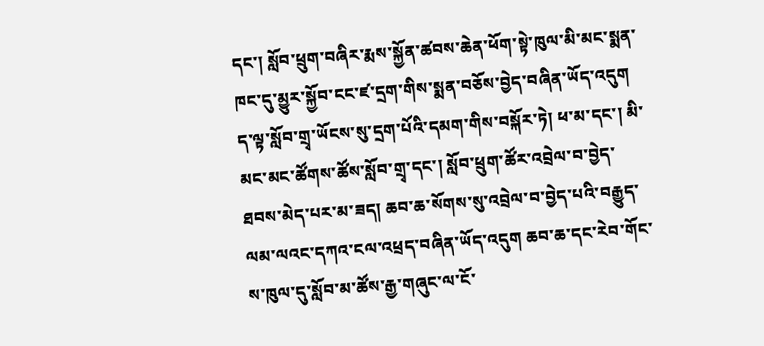དང་། སློབ་ཕྲུག་བཞིར་རྨས་སྐྱོན་ཚབས་ཆེན་ཕོག་སྟེ་ཁུལ་མི་མང་སྨན་ཁང་དུ་མྱུར་སྐྱོབ་ངང་ཛ་དྲག་གིས་སྨན་བཅོས་བྱེད་བཞིན་ཡོད་འདུག ད་ལྟ་སློབ་གྲྭ་ཡོངས་སུ་དྲག་པོའི་དམག་གིས་བསྐོར་ཏེ། ཕ་མ་དང་། མི་མང་མང་ཚོགས་ཚོས་སློབ་གྲྭ་དང་། སློབ་ཕྲུག་ཚོར་འབྲེལ་བ་བྱེད་ཐབས་མེད་པར་མ་ཟད། ཆབ་ཆ་སོགས་སུ་འབྲེལ་བ་བྱེད་པའི་བརྒྱུད་ལམ་ལའང་དཀའ་ངལ་འཕྲད་བཞིན་ཡོད་འདུག ཆབ་ཆ་དང་རེབ་གོང་ས་ཁུལ་དུ་སློབ་མ་ཚོས་རྒྱ་གཞུང་ལ་ངོ་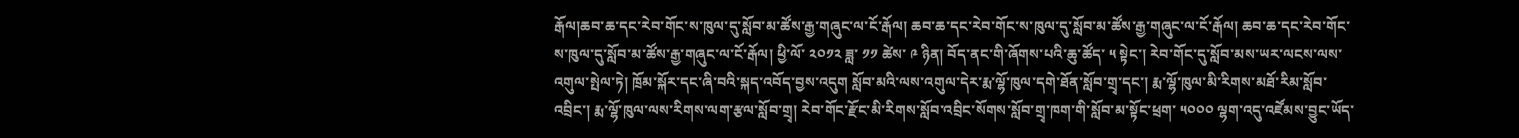རྒོལ།ཆབ་ཆ་དང་རེབ་གོང་ས་ཁུལ་དུ་སློབ་མ་ཚོས་རྒྱ་གཞུང་ལ་ངོ་རྒོལ། ཆབ་ཆ་དང་རེབ་གོང་ས་ཁུལ་དུ་སློབ་མ་ཚོས་རྒྱ་གཞུང་ལ་ངོ་རྒོལ། ཆབ་ཆ་དང་རེབ་གོང་ས་ཁུལ་དུ་སློབ་མ་ཚོས་རྒྱ་གཞུང་ལ་ངོ་རྒོལ། ཕྱི་ལོ་ ༢༠༡༢ ཟླ་ ༡༡ ཚེས་ ༩ ཉིན། བོད་ནང་གི་ཞོགས་པའི་ཆུ་ཚོད་ ༥ སྟེང་། རེབ་གོང་དུ་སློབ་མས་ཡར་ལངས་ལས་འགུལ་སྤེལ་ཏེ། ཁྲོམ་སྐོར་དང་ཞི་བའི་སྐད་འབོད་བྱས་འདུག སློབ་མའི་ལས་འགུལ་དེར་རྨ་ལྷོ་ཁུལ་དགེ་ཐོན་སློབ་གྲྭ་དང་། རྨ་ལྷོ་ཁུལ་མི་རིགས་མཐོ་རིམ་སློབ་འབྲིང་། རྨ་ལྷོ་ཁུལ་ལས་རིགས་ལག་རྩལ་སློབ་གྲྭ། རེབ་གོང་རྫོང་མི་རིགས་སློབ་འབྲིང་སོགས་སློབ་གྲྭ་ཁག་གི་སློབ་མ་སྟོང་ཕྲག་ ༥༠༠༠ ལྷག་འདུ་འཛོམས་བྱུང་ཡོད་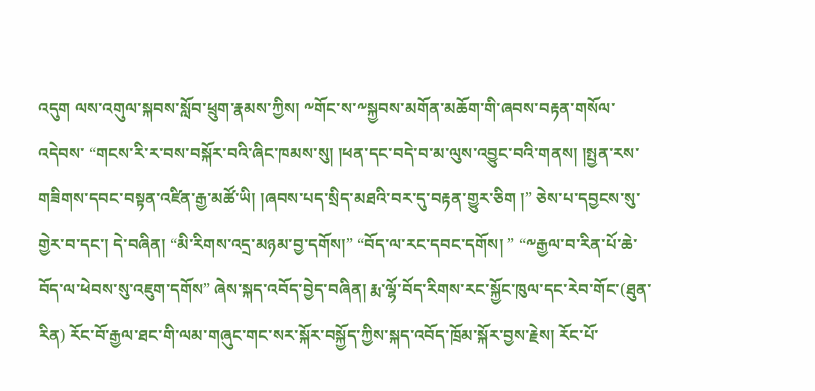འདུག ལས་འགུལ་སྐབས་སློབ་ཕྲུག་རྣམས་ཀྱིས། ༸གོང་ས་༸སྐྱབས་མགོན་མཆོག་གི་ཞབས་བརྟན་གསོལ་འདེབས་ “གངས་རི་ར་བས་བསྐོར་བའི་ཞིང་ཁམས་སུ། །ཕན་དང་བདེ་བ་མ་ལུས་འབྱུང་བའི་གནས། །སྤྱན་རས་གཟིགས་དབང་བསྟན་འཛིན་རྒྱ་མཚོ་ཡི། །ཞབས་པད་སྲིད་མཐའི་བར་དུ་བརྟན་གྱུར་ཅིག །” ཅེས་པ་དབྱངས་སུ་གྱེར་བ་དང་། དེ་བཞིན། “མི་རིགས་འདྲ་མཉམ་བྱ་དགོས།” “བོད་ལ་རང་དབང་དགོས། ” “༸རྒྱལ་བ་རིན་པོ་ཆེ་བོད་ལ་ཕེབས་སུ་འཇུག་དགོས” ཞེས་སྐད་འབོད་བྱེད་བཞིན། རྨ་ལྷོ་བོད་རིགས་རང་སྐྱོང་ཁུལ་དང་རེབ་གོང་(ཐུན་རིན) རོང་བོ་རྒྱལ་ཐང་གི་ལམ་གཞུང་གང་སར་སྐོར་བསྐྱོད་ཀྱིས་སྐད་འབོད་ཁྲོམ་སྐོར་བྱས་རྗེས། རོང་པོ་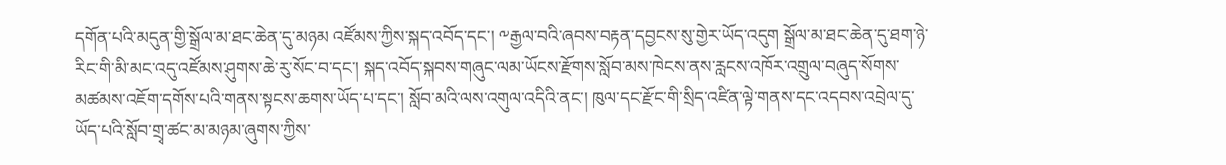དགོན་པའི་མདུན་གྱི་སྒྲོལ་མ་ཐང་ཆེན་དུ་མཉམ འཛོམས་ཀྱིས་སྐད་འབོད་དང་། ༸རྒྱལ་བའི་ཞབས་བརྟན་དབྱངས་སུ་གྱེར་ཡོད་འདུག སྒྲོལ་མ་ཐང་ཆེན་དུ་ཐག་ཉེ་རིང་གི་མི་མང་འདུ་འཛོམས་ཤུགས་ཆེ་རུ་སོང་བ་དང་། སྐད་འབོད་སྐབས་གཞུང་ལམ་ཡོངས་རྫོགས་སློབ་མས་ཁེངས་ནས་རླངས་འཁོར་འགྲུལ་བཞུད་སོགས་མཚམས་འཇོག་དགོས་པའི་གནས་སྟངས་ཆགས་ཡོད་པ་དང་། སློབ་མའི་ལས་འགུལ་འདིའི་ནང་། ཁུལ་དང་རྫོང་གི་སྲིད་འཛིན་ལྟེ་གནས་དང་འདབས་འབྲེལ་དུ་ཡོད་པའི་སློབ་གྲྭ་ཚང་མ་མཉམ་ཞུགས་ཀྱིས་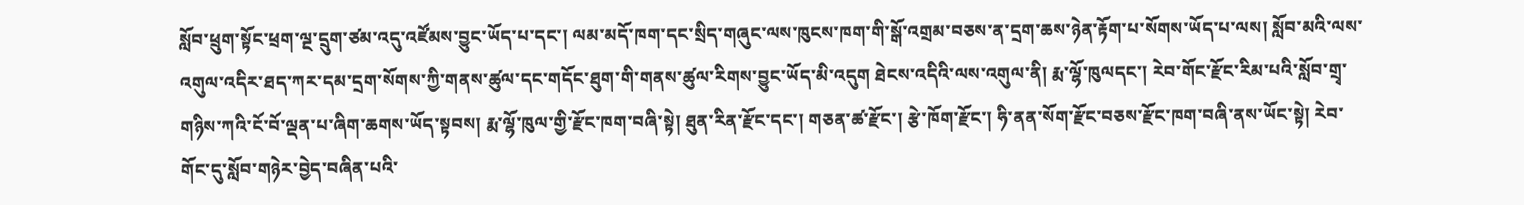སློབ་ཕྲུག་སྟོང་ཕྲག་ལྔ་དྲུག་ཙམ་འདུ་འཛོམས་བྱུང་ཡོད་པ་དང་། ལམ་མདོ་ཁག་དང་སྲིད་གཞུང་ལས་ཁུངས་ཁག་གི་སྒོ་འགྲམ་བཅས་ན་དྲག་ཆས་ཉེན་རྟོག་པ་སོགས་ཡོད་པ་ལས། སློབ་མའི་ལས་འགུལ་འདིར་ཐད་ཀར་དམ་དྲག་སོགས་ཀྱི་གནས་ཚུལ་དང་གདོང་ཐུག་གི་གནས་ཚུལ་རིགས་བྱུང་ཡོད་མི་འདུག ཐེངས་འདིའི་ལས་འགུལ་ནི། རྨ་ལྷོ་ཁུལདང་། རེབ་གོང་རྫོང་རིམ་པའི་སློབ་གྲྭ་གཉིས་ཀའི་ངོ་བོ་ལྡན་པ་ཞིག་ཆགས་ཡོད་སྟབས། རྨ་ལྷོ་ཁུལ་གྱི་རྫོང་ཁག་བཞི་སྟེ། ཐུན་རིན་རྫོང་དང་། གཅན་ཚ་རྫོང་། རྩེ་ཁོག་རྫོང་། ཧི་ནན་སོག་རྫོང་བཅས་རྫོང་ཁག་བཞི་ནས་ཡོང་སྟེ། རེབ་གོང་དུ་སློབ་གཉེར་བྱེད་བཞིན་པའི་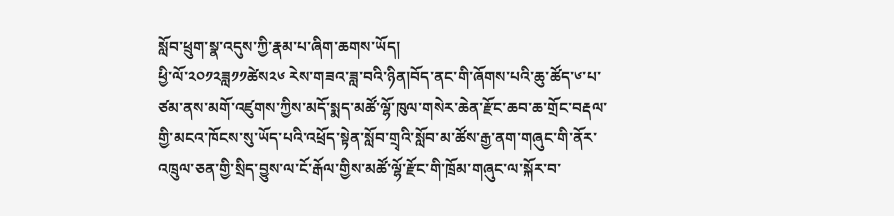སློབ་ཕྲུག་སྣ་འདུས་ཀྱི་རྣམ་པ་ཞིག་ཆགས་ཡོད།
ཕྱི་ལོ་༢༠༡༢ཟླ༡༡ཚེས༢༦ རེས་གཟའ་ཟླ་བའི་ཉིན།བོད་ནང་གི་ཞོགས་པའི་ཆུ་ཚོད་༦་པ་ཙམ་ནས་མགོ་འཛུགས་ཀྱིས་མདོ་སྨད་མཚོ་ལྷོ་ཁུལ་གསེར་ཆེན་རྫོང་ཆབ་ཆ་གྲོང་བརྡལ་གྱི་མངའ་ཁོངས་སུ་ཡོད་པའི་འཕྲོད་སྟེན་སློབ་གྲྭའི་སློབ་མ་ཚོས་རྒྱ་ནག་གཞུང་གི་ནོར་འཁྲུལ་ཅན་གྱི་སྲིད་བྱུས་ལ་ངོ་རྒོལ་གྱིས་མཚོ་ལྷོ་རྫོང་གི་ཁྲོམ་གཞུང་ལ་སྐོར་བ་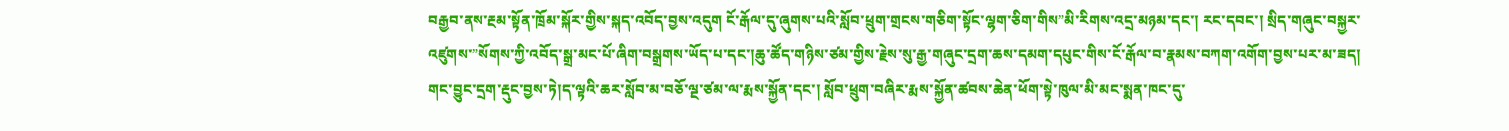བརྒྱབ་ནས་རྔམ་སྟོན་ཁྲོམ་སྐོར་གྱིས་སྐད་འབོད་བྱས་འདུག ངོ་རྒོལ་དུ་ཞུགས་པའི་སློབ་ཕྲུག་གྲངས་གཅིག་སྟོང་ལྷག་ཅིག་གིས”མི་རིགས་འདྲ་མཉམ་དང་། རང་དབང་། སྲིད་གཞུང་བསྐྱར་འཛུགས་”སོགས་ཀྱི་འབོད་སྒྲ་མང་པོ་ཞིག་བསྒྲགས་ཡོད་པ་དང་།ཆུ་ཚོད་གཉིས་ཙམ་གྱིས་རྗེས་སུ་རྒྱ་གཞུང་དྲག་ཆས་དམག་དཔུང་གིས་ངོ་རྒོལ་བ་རྣམས་བཀག་འགོག་བྱས་པར་མ་ཟད། གང་བྱུང་དྲག་རྡུང་བྱས་ཏེ།ད་ལྟའི་ཆར་སློབ་མ་བཅོ་ལྔ་ཙམ་ལ་རྨས་སྐྱོན་དང་། སློབ་ཕྲུག་བཞིར་རྨས་སྐྱོན་ཚབས་ཆེན་ཕོག་སྟེ་ཁུལ་མི་མང་སྨན་ཁང་དུ་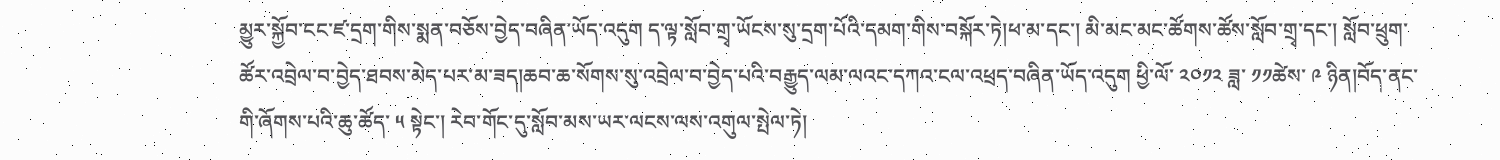མྱུར་སྐྱོབ་ངང་ཛ་དྲག་གིས་སྨན་བཅོས་བྱེད་བཞིན་ཡོད་འདུག ད་ལྟ་སློབ་གྲྭ་ཡོངས་སུ་དྲག་པོའི་དམག་གིས་བསྐོར་ཏེ།ཕ་མ་དང་། མི་མང་མང་ཚོགས་ཚོས་སློབ་གྲྭ་དང་། སློབ་ཕྲུག་ཚོར་འབྲེལ་བ་བྱེད་ཐབས་མེད་པར་མ་ཟད།ཆབ་ཆ་སོགས་སུ་འབྲེལ་བ་བྱེད་པའི་བརྒྱུད་ལམ་ལའང་དཀའ་ངལ་འཕྲད་བཞིན་ཡོད་འདུག ཕྱི་ལོ་ ༢༠༡༢ ཟླ་ ༡༡ཚེས་ ༩ ཉིན།བོད་ནང་གི་ཞོགས་པའི་ཆུ་ཚོད་ ༥ སྟེང་། རེབ་གོང་དུ་སློབ་མས་ཡར་ལངས་ལས་འགུལ་སྤེལ་ཏེ།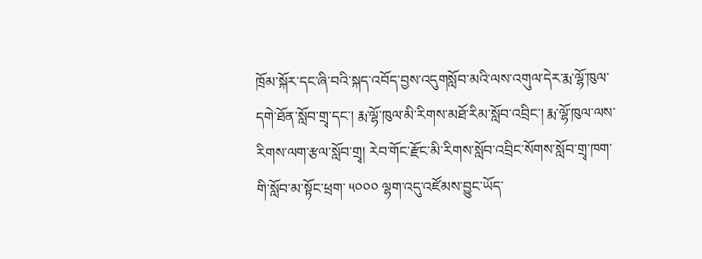ཁྲོམ་སྐོར་དང་ཞི་བའི་སྐད་འབོད་བྱས་འདུགསློབ་མའི་ལས་འགུལ་དེར་རྨ་ལྷོ་ཁུལ་དགེ་ཐོན་སློབ་གྲྭ་དང་། རྨ་ལྷོ་ཁུལ་མི་རིགས་མཐོ་རིམ་སློབ་འབྲིང་། རྨ་ལྷོ་ཁུལ་ལས་རིགས་ལག་རྩལ་སློབ་གྲྭ། རེབ་གོང་རྫོང་མི་རིགས་སློབ་འབྲིང་སོགས་སློབ་གྲྭ་ཁག་གི་སློབ་མ་སྟོང་ཕྲག་ ༥༠༠༠ ལྷག་འདུ་འཛོམས་བྱུང་ཡོད་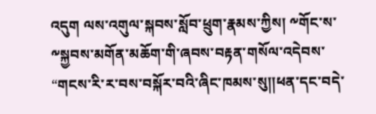འདུག ལས་འགུལ་སྐབས་སློབ་ཕྲུག་རྣམས་ཀྱིས། ༸གོང་ས་༸སྐྱབས་མགོན་མཆོག་གི་ཞབས་བརྟན་གསོལ་འདེབས་ “གངས་རི་ར་བས་བསྐོར་བའི་ཞིང་ཁམས་སུ།།ཕན་དང་བདེ་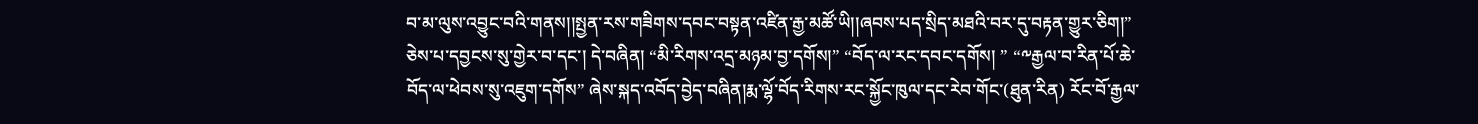བ་མ་ལུས་འབྱུང་བའི་གནས།།སྤྱན་རས་གཟིགས་དབང་བསྟན་འཛིན་རྒྱ་མཚོ་ཡི།།ཞབས་པད་སྲིད་མཐའི་བར་དུ་བརྟན་གྱུར་ཅིག།” ཅེས་པ་དབྱངས་སུ་གྱེར་བ་དང་། དེ་བཞིན། “མི་རིགས་འདྲ་མཉམ་བྱ་དགོས།” “བོད་ལ་རང་དབང་དགོས། ” “༸རྒྱལ་བ་རིན་པོ་ཆེ་བོད་ལ་ཕེབས་སུ་འཇུག་དགོས” ཞེས་སྐད་འབོད་བྱེད་བཞིན།རྨ་ལྷོ་བོད་རིགས་རང་སྐྱོང་ཁུལ་དང་རེབ་གོང་(ཐུན་རིན) རོང་བོ་རྒྱལ་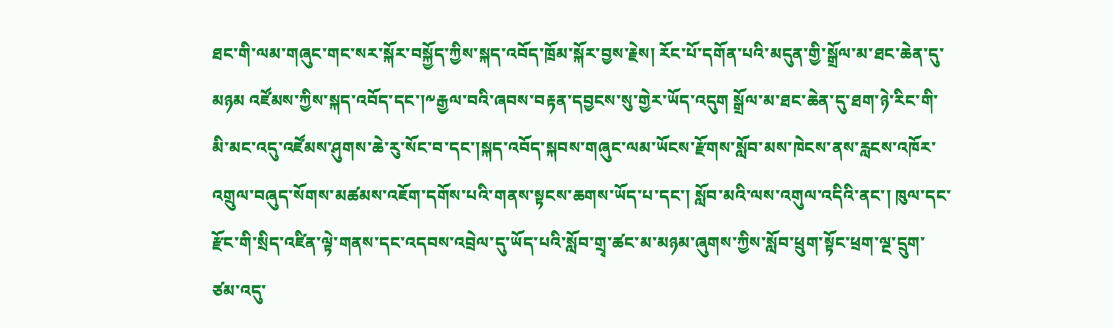ཐང་གི་ལམ་གཞུང་གང་སར་སྐོར་བསྐྱོད་ཀྱིས་སྐད་འབོད་ཁྲོམ་སྐོར་བྱས་རྗེས། རོང་པོ་དགོན་པའི་མདུན་གྱི་སྒྲོལ་མ་ཐང་ཆེན་དུ་མཉམ འཛོམས་ཀྱིས་སྐད་འབོད་དང་།༸རྒྱལ་བའི་ཞབས་བརྟན་དབྱངས་སུ་གྱེར་ཡོད་འདུག སྒྲོལ་མ་ཐང་ཆེན་དུ་ཐག་ཉེ་རིང་གི་མི་མང་འདུ་འཛོམས་ཤུགས་ཆེ་རུ་སོང་བ་དང་།སྐད་འབོད་སྐབས་གཞུང་ལམ་ཡོངས་རྫོགས་སློབ་མས་ཁེངས་ནས་རླངས་འཁོར་འགྲུལ་བཞུད་སོགས་མཚམས་འཇོག་དགོས་པའི་གནས་སྟངས་ཆགས་ཡོད་པ་དང་། སློབ་མའི་ལས་འགུལ་འདིའི་ནང་། ཁུལ་དང་རྫོང་གི་སྲིད་འཛིན་ལྟེ་གནས་དང་འདབས་འབྲེལ་དུ་ཡོད་པའི་སློབ་གྲྭ་ཚང་མ་མཉམ་ཞུགས་ཀྱིས་སློབ་ཕྲུག་སྟོང་ཕྲག་ལྔ་དྲུག་ཙམ་འདུ་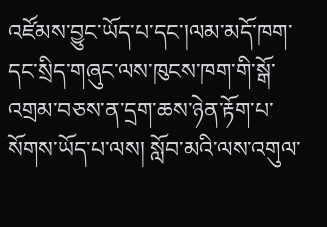འཛོམས་བྱུང་ཡོད་པ་དང་།ལམ་མདོ་ཁག་དང་སྲིད་གཞུང་ལས་ཁུངས་ཁག་གི་སྒོ་འགྲམ་བཅས་ན་དྲག་ཆས་ཉེན་རྟོག་པ་སོགས་ཡོད་པ་ལས། སློབ་མའི་ལས་འགུལ་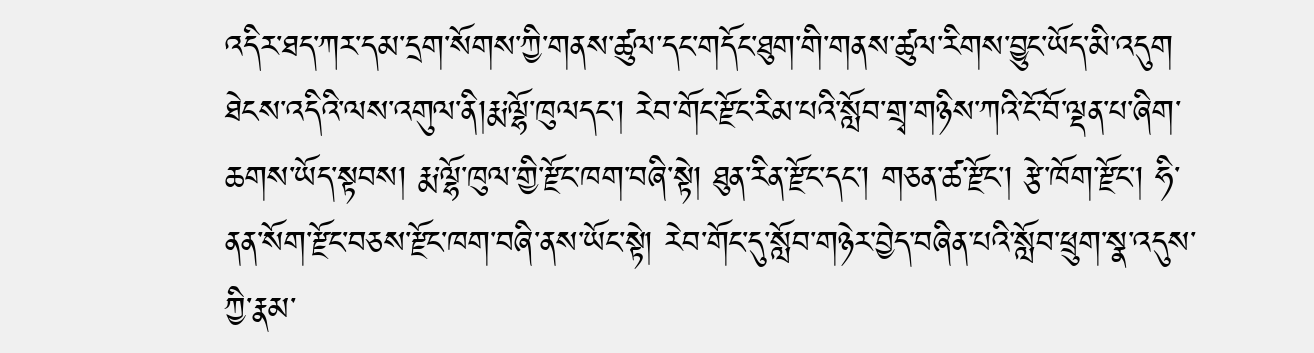འདིར་ཐད་ཀར་དམ་དྲག་སོགས་ཀྱི་གནས་ཚུལ་དང་གདོང་ཐུག་གི་གནས་ཚུལ་རིགས་བྱུང་ཡོད་མི་འདུག ཐེངས་འདིའི་ལས་འགུལ་ནི།རྨ་ལྷོ་ཁུལདང་། རེབ་གོང་རྫོང་རིམ་པའི་སློབ་གྲྭ་གཉིས་ཀའི་ངོ་བོ་ལྡན་པ་ཞིག་ཆགས་ཡོད་སྟབས། རྨ་ལྷོ་ཁུལ་གྱི་རྫོང་ཁག་བཞི་སྟེ། ཐུན་རིན་རྫོང་དང་། གཅན་ཚ་རྫོང་། རྩེ་ཁོག་རྫོང་། ཧི་ནན་སོག་རྫོང་བཅས་རྫོང་ཁག་བཞི་ནས་ཡོང་སྟེ། རེབ་གོང་དུ་སློབ་གཉེར་བྱེད་བཞིན་པའི་སློབ་ཕྲུག་སྣ་འདུས་ཀྱི་རྣམ་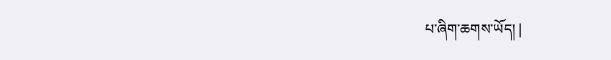པ་ཞིག་ཆགས་ཡོད། |